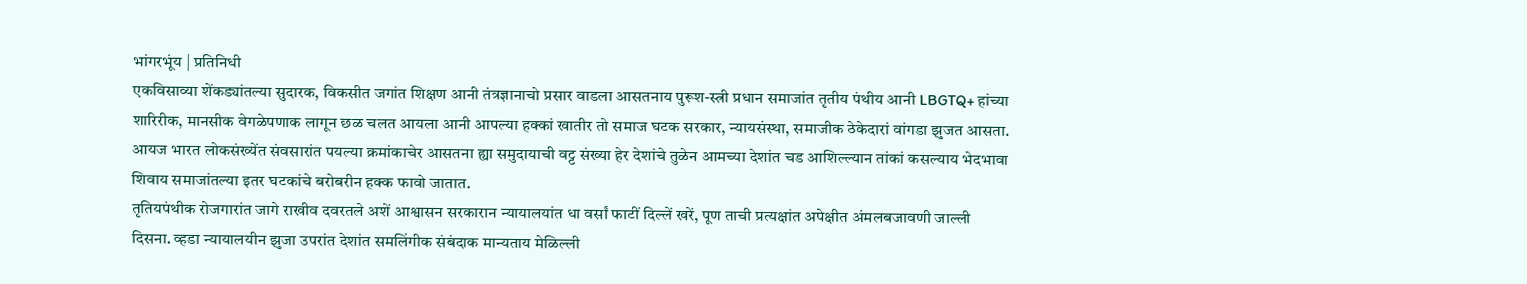भांगरभूंय | प्रतिनिधी
एकविसाव्या शेंकड्यांतल्या सुदारक, विकसीत जगांत शिक्षण आनी तंत्रज्ञानाचो प्रसार वाडला आसतनाय पुरूश-स्त्री प्रधान समाजांत तृतीय पंथीय आनी LBGTQ+ हांच्या शारिरीक, मानसीक वेगळेपणाक लागून छळ चलत आयला आनी आपल्या हक्कां खातीर तो समाज घटक सरकार, न्यायसंस्था, समाजीक ठेकेदारां वांगडा झुजत आसता. आयज भारत लोकसंख्येंत संवसारांत पयल्या क्रमांकाचेर आसतना ह्या समुदायाची वट्ट संख्या हेर देशांचे तुळेन आमच्या देशांत चड आशिल्ल्यान तांकां कसल्याय भेदभावा शिवाय समाजांतल्या इतर घटकांचे बरोबरीन हक्क फावो जातात.
तृतियपंथीक रोजगारांत जागे राखीव दवरतले अशें आश्वासन सरकारान न्यायालयांत धा वर्सां फाटीं दिल्लें खरें, पूण ताची प्रत्यक्षांत अपेक्षीत अंमलबजावणी जाल्ली दिसना. व्हडा न्यायालयीन झुजा उपरांत देशांत समलिंगीक संबंदाक मान्यताय मेळिल्ली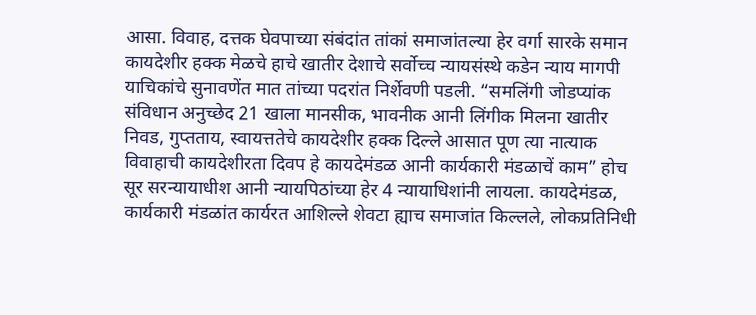आसा. विवाह, दत्तक घेवपाच्या संबंदांत तांकां समाजांतल्या हेर वर्गा सारके समान कायदेशीर हक्क मेळचे हाचे खातीर देशाचे सर्वोच्च न्यायसंस्थे कडेन न्याय मागपी याचिकांचे सुनावणेंत मात तांच्या पदरांत निर्शेवणी पडली. “समलिंगी जोडप्यांक संविधान अनुच्छेद 21 खाला मानसीक, भावनीक आनी लिंगीक मिलना खातीर निवड, गुप्तताय, स्वायत्ततेचे कायदेशीर हक्क दिल्ले आसात पूण त्या नात्याक विवाहाची कायदेशीरता दिवप हे कायदेमंडळ आनी कार्यकारी मंडळाचें काम” होच सूर सरन्यायाधीश आनी न्यायपिठांच्या हेर 4 न्यायाधिशांनी लायला. कायदेमंडळ, कार्यकारी मंडळांत कार्यरत आशिल्ले शेवटा ह्याच समाजांत किल्लले, लोकप्रतिनिधी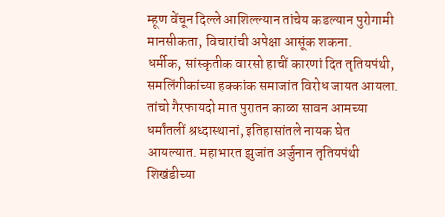म्हूण वेंचून दिल्ले आशिल्ल्यान तांचेय कडल्यान पुरोगामी मानसीकता, विचारांची अपेक्षा आसूंक शकना.
धर्मीक, सांस्कृतीक वारसो हाचीं कारणां दित तृतियपंथी, समलिंगीकांच्या हक्कांक समाजांत विरोध जायत आयला. तांचो गैरफायदो मात पुरातन काळा सावन आमच्या धर्मांतलीं श्रध्दास्थानां, इतिहासांतले नायक घेत आयल्यात. महाभारत झुजांत अर्जुनान तृतियपंथी शिखंडीच्या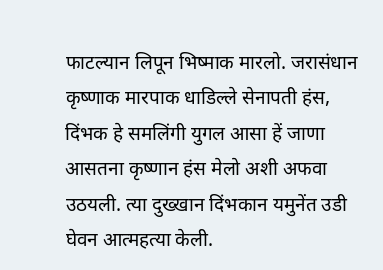फाटल्यान लिपून भिष्माक मारलो. जरासंधान कृष्णाक मारपाक धाडिल्ले सेनापती हंस, दिंभक हे समलिंगी युगल आसा हें जाणा आसतना कृष्णान हंस मेलो अशी अफवा उठयली. त्या दुख्खान दिंभकान यमुनेंत उडी घेवन आत्महत्या केली.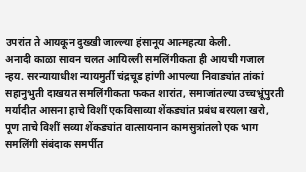उपरांत ते आयकून दुख्खी जाल्ल्या हंसानूय आत्महत्या केली.
अनादी काळा सावन चलत आयिल्ली समलिंगीकता ही आयची गजाल न्हय. सरन्यायाधीश न्यायमुर्ती चंद्रचूड हांणी आपल्या निवाड्यांत तांकां सहानुभुती दाखयत समलिंगीकता फकत शारांत, समाजांतल्या उच्चभ्रूंपुरती मर्यादीत आसना हाचे विशीं एकविसाव्या शेंकड्यांत प्रबंध बरयला खरो, पूण ताचे विशीं सव्या शेंकड्यांत वात्सायनान कामसुत्रांतलो एक भाग समलिंगी संबंदाक समर्पीत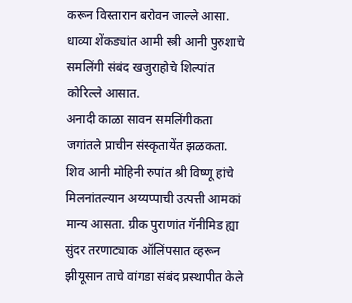करून विस्तारान बरोवन जाल्ले आसा. धाव्या शेंकड्यांत आमी स्त्री आनी पुरुशाचे समलिंगी संबंद खजुराहोचे शिल्पांत कोरिल्ले आसात.
अनादी काळा सावन समलिंगीकता जगांतले प्राचीन संस्कृतायेंत झळकता. शिव आनी मोहिनी रुपांत श्री विष्णू हांचे मिलनांतल्यान अय्यप्पाची उत्पत्ती आमकां मान्य आसता. ग्रीक पुराणांत गॅनीमिड ह्या सुंदर तरणाट्याक ऑलिंपसात व्हरून झीयूसान ताचे वांगडा संबंद प्रस्थापीत केले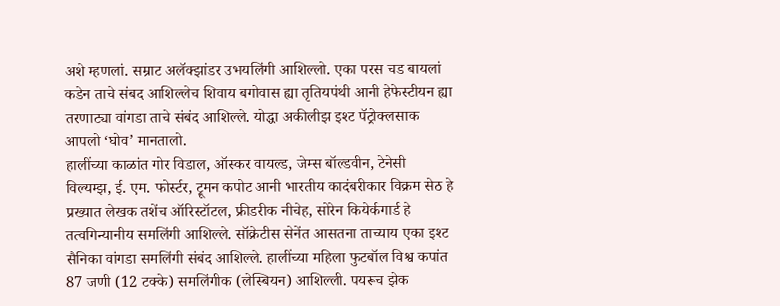अशे म्हणलां. सम्राट अलॅक्झांडर उभयलिंगी आशिल्लो. एका परस चड बायलां कडेन ताचे संबद आशिल्लेच शिवाय बगोवास ह्या तृतियपंथी आनी हेफेस्टीयन ह्या तरणाट्या वांगडा ताचे संबंद आशिल्ले. योद्धा अकीलीझ इश्ट पॅट्रोक्लसाक आपलो ‘घोव’ मानतालो.
हालींच्या काळांत गोर विडाल, ऑस्कर वायल्ड, जेम्स बॉल्डवीन, टेनेसी विल्यम्झ, ई. एम. फोर्स्टर, ट्रूमन कपोट आनी भारतीय कादंबरीकार विक्रम सेठ हे प्रख्यात लेखक तशेंच ऑरिस्टॉटल, फ्रीडरीक नीचेह, सोरेन कियेर्कगार्ड हे तत्वगिन्यानीय समलिंगी आशिल्ले. सॉक्रेटीस सेनेंत आसतना ताच्याय एका इश्ट सैनिका वांगडा समलिंगी संबंद आशिल्ले. हालींच्या महिला फुटबॉल विश्व कपांत 87 जणी (12 टक्के) समलिंगीक (लेस्बियन) आशिल्ली. पयरूच झेक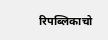रिपब्लिकाचो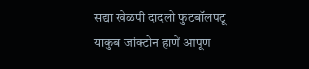सद्या खेळपी दादलो फुटबॉलपटू याकुब जांक्टोन हाणें आपूण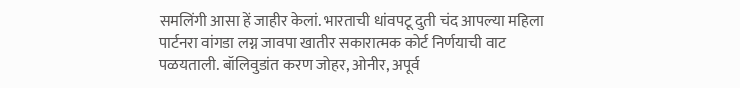समलिंगी आसा हें जाहीर केलां. भारताची धांवपटू दुती चंद आपल्या महिला पार्टनरा वांगडा लग्न जावपा खातीर सकारात्मक कोर्ट निर्णयाची वाट पळयताली. बॉलिवुडांत करण जोहर, ओनीर, अपूर्व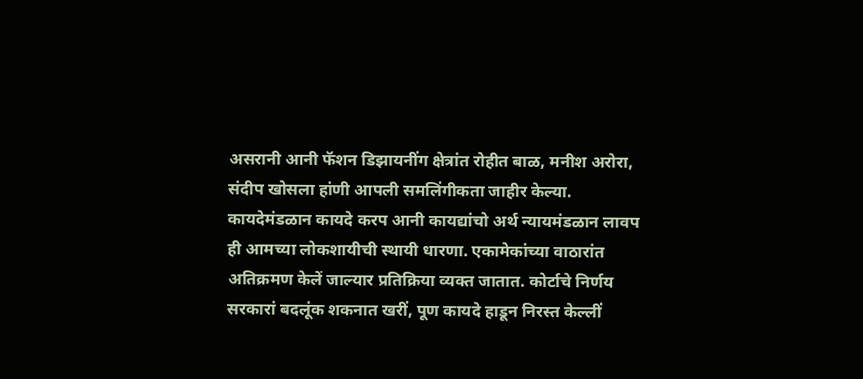असरानी आनी फॅशन डिझायनींग क्षेत्रांत रोहीत बाळ, मनीश अरोरा, संदीप खोसला हांणी आपली समलिंगीकता जाहीर केल्या.
कायदेमंडळान कायदे करप आनी कायद्यांचो अर्थ न्यायमंडळान लावप ही आमच्या लोकशायीची स्थायी धारणा. एकामेकांच्या वाठारांत अतिक्रमण केलें जाल्यार प्रतिक्रिया व्यक्त जातात. कोर्टाचे निर्णय सरकारां बदलूंक शकनात खरीं, पूण कायदे हाडून निरस्त केल्लीं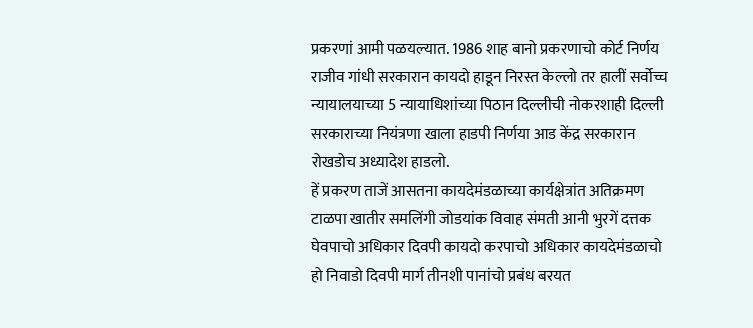प्रकरणां आमी पळयल्यात. 1986 शाह बानो प्रकरणाचो कोर्ट निर्णय राजीव गांधी सरकारान कायदो हाडून निरस्त केल्लो तर हालीं सर्वोच्च न्यायालयाच्या 5 न्यायाधिशांच्या पिठान दिल्लीची नोकरशाही दिल्ली सरकाराच्या नियंत्रणा खाला हाडपी निर्णया आड केंद्र सरकारान रोखडोच अध्यादेश हाडलो.
हें प्रकरण ताजें आसतना कायदेमंडळाच्या कार्यक्षेत्रांत अतिक्रमण टाळपा खातीर समलिंगी जोडयांक विवाह संमती आनी भुरगें दत्तक घेवपाचो अधिकार दिवपी कायदो करपाचो अधिकार कायदेमंडळाचो हो निवाडो दिवपी मार्ग तीनशी पानांचो प्रबंध बरयत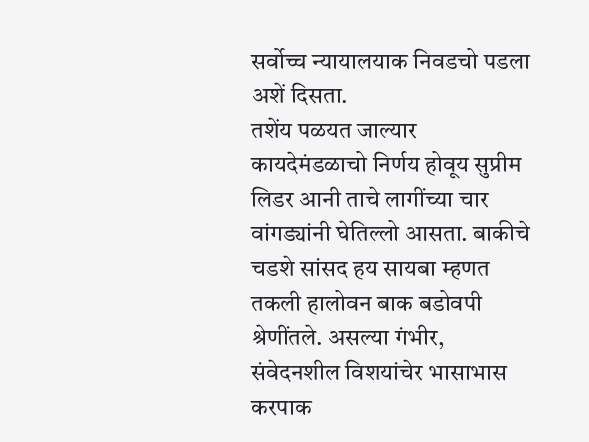सर्वोच्च न्यायालयाक निवडचो पडला अशें दिसता.
तशेंय पळयत जाल्यार कायदेमंडळाचो निर्णय होवूय सुप्रीम लिडर आनी ताचे लागींच्या चार वांगड्यांनी घेतिल्लो आसता. बाकीचे चडशे सांसद हय सायबा म्हणत तकली हालोवन बाक बडोवपी श्रेणींतले. असल्या गंभीर, संवेदनशील विशयांचेर भासाभास करपाक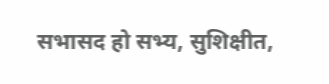सभासद हो सभ्य, सुशिक्षीत,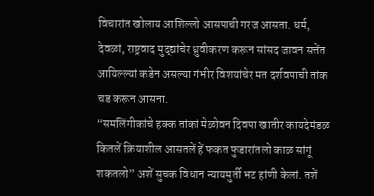विचारांत खोलाय आशिल्लो आसपाची गरज आसता. धर्म, देवळां, राष्ट्रवाद मुद्द्यांचेर ध्रुवीकरण करून सांसद जावन सत्तेंत आयिल्ल्यां कडेन असल्या गंभीर विशयांचेर मत दर्शवपाची तांक चड करून आसना.
“समलिंगीकांचे हक्क तांकां मेळोवन दिवपा खातीर कायदेमंडळ कितलें क्रियाशील आसतलें हें फकत फुडारांतलो काळ सांगूं शकतलो” अशें सुचक विधान न्यायमुर्ती भट हांणी केलां. तशें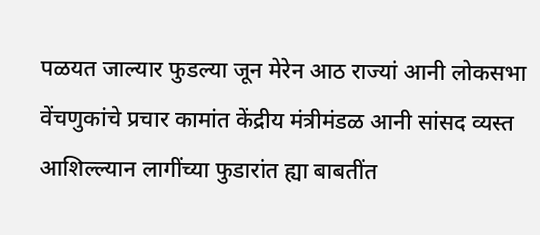पळयत जाल्यार फुडल्या जून मेरेन आठ राज्यां आनी लोकसभा वेंचणुकांचे प्रचार कामांत केंद्रीय मंत्रीमंडळ आनी सांसद व्यस्त आशिल्ल्यान लागींच्या फुडारांत ह्या बाबतींत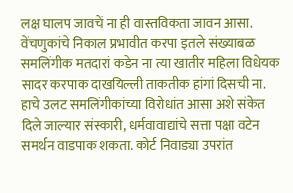लक्ष घालप जावचें ना ही वास्तविकता जावन आसा.
वेंचणुकांचे निकाल प्रभावीत करपा इतले संख्याबळ समलिंगीक मतदारां कडेन ना त्या खातीर महिला विधेयक सादर करपाक दाखयिल्ली ताकतीक हांगां दिसची ना. हाचे उलट समलिंगीकांच्या विरोधांत आसा अशे संकेत दिले जाल्यार संस्कारी, धर्मवावाद्यांचे सत्ता पक्षा वटेन समर्थन वाडपाक शकता. कोर्ट निवाड्या उपरांत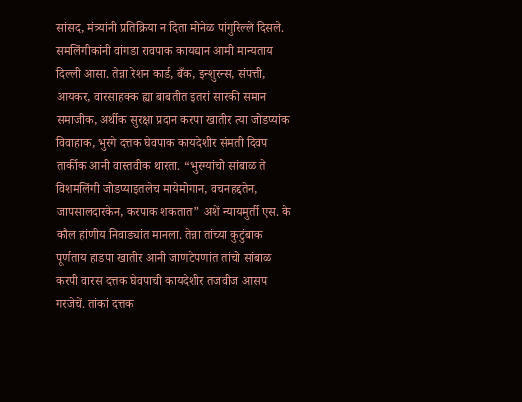सांसद, मंत्र्यांनी प्रतिक्रिया न दिता मोनेळ पांगुरिल्ले दिसले.
समलिंगीकांनी वांगडा रावपाक कायद्यान आमी मान्यताय दिल्ली आसा. तेन्ना रेशन कार्ड, बँक, इन्शुरन्स, संपत्ती, आयकर, वारसाहक्क ह्या बाबतीत इतरां सारकी समान समाजीक, अर्थीक सुरक्षा प्रदान करपा खातीर त्या जोडप्यांक विवाहाक, भुरगे दत्तक घेवपाक कायदेशीर संमती दिवप तार्कीक आनी वास्तवीक थारता. “भुरग्यांचो सांबाळ ते विशमलिंगी जोडप्याइतलेच मायेमोगान, वचनहद्दतेन, जापसालदारकेन, करपाक शकतात” अशें न्यायमुर्ती एस. के कौल हांणीय निवाड्यांत मानला. तेन्ना तांच्या कुटुंबाक पूर्णताय हाडपा खातीर आनी जाणटेपणांत तांचो सांबाळ करपी वारस दत्तक घेवपाची कायदेशीर तजवीज आसप गरजेचें. तांकां दत्तक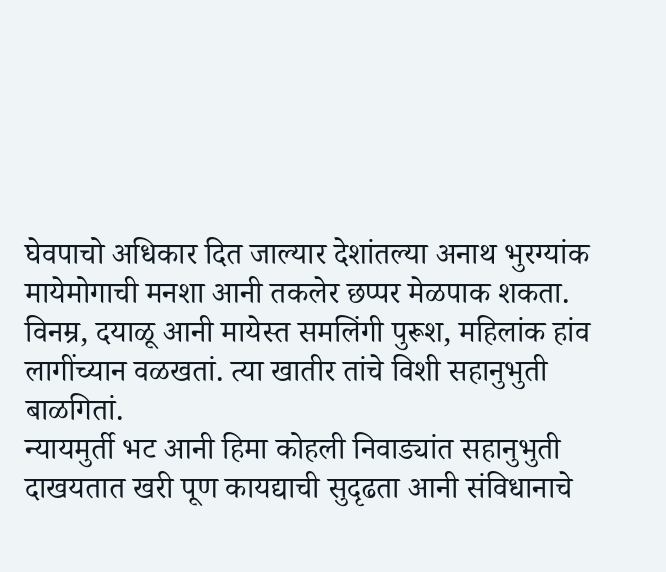घेवपाचो अधिकार दित जाल्यार देशांतल्या अनाथ भुरग्यांक मायेमोगाची मनशा आनी तकलेर छप्पर मेळपाक शकता. विनम्र, दयाळू आनी मायेस्त समलिंगी पुरूश, महिलांक हांव लागींच्यान वळखतां. त्या खातीर तांचे विशी सहानुभुती बाळगितां.
न्यायमुर्ती भट आनी हिमा कोहली निवाड्यांत सहानुभुती दाखयतात खरी पूण कायद्याची सुदृढता आनी संविधानाचे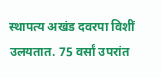स्थापत्य अखंड दवरपा विशीं उलयतात. 75 वर्सां उपरांत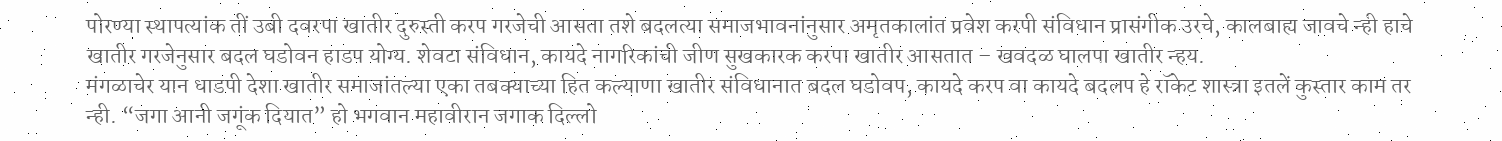पोरण्या स्थापत्यांक तीं उबी दवरपा खातीर दुरुस्ती करप गरजेची आसता तशे बदलत्या समाजभावनांनुसार अमृतकालांत प्रवेश करपी संविधान प्रासंगीक उरचे, कालबाह्य जावचे न्ही हाचे खातीर गरजेनुसार बदल घडोवन हाडप योग्य. शेवटा संविधान, कायदे नागरिकांची जीण सुखकारक करपा खातीर आसतात – खवदळ घालपा खातीर न्हय.
मंगळाचेर यान धाडपी देशा खातीर समाजांतल्या एका तबक्याच्या हित कल्याणा खातीर संविधानात बदल घडोवप, कायदे करप वा कायदे बदलप हे रॉकेट शास्त्रा इतलें कुस्तार काम तर न्ही. “जगा आनी जगूंक दियात” हो भगवान महावीरान जगाक दिल्लो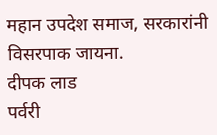महान उपदेश समाज, सरकारांनी विसरपाक जायना.
दीपक लाड
पर्वरी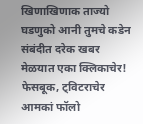खिणाखिणाक ताज्यो घडणुको आनी तुमचे कडेन संबंदीत दरेक खबर मेळयात एका क्लिकाचेर! फेसबूक, ट्विटराचेर आमकां फॉलो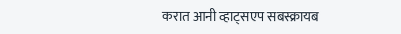करात आनी व्हाट्सएप सबस्क्रायब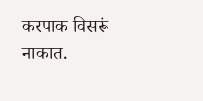करपाक विसरूं नाकात.